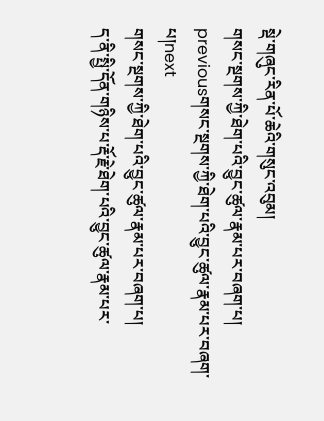སྡེ་གཞུང་རིན་པོ་ཆེའི་གསུང་འབུམ།
གསང་སྔགས་ཀྱི་ཐེག་པའི་བྱུང་ཚུལ་རྣམ་པར་བཞག་པ།
previousགསང་སྔགས་ཀྱི་ཐེག་པའི་བྱུང་ཚུལ་རྣམ་པར་བཞག་པ།next
གསང་སྔགས་ཀྱི་ཐེག་པའི་བྱུང་ཚུལ་རྣམ་པར་བཞག་པ།
ད་ནི་སྤྱི་དོན་གཉིས་པ་རྡོ་རྗེ་ཐེག་པའི་བྱུང་ཚུལ་རྣམ་པར་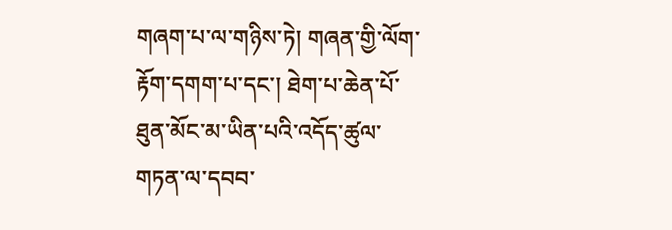གཞག་པ་ལ་གཉིས་ཏེ། གཞན་གྱི་ལོག་རྟོག་དགག་པ་དང་། ཐེག་པ་ཆེན་པོ་ཐུན་མོང་མ་ཡིན་པའི་འདོད་ཚུལ་གཏན་ལ་དབབ་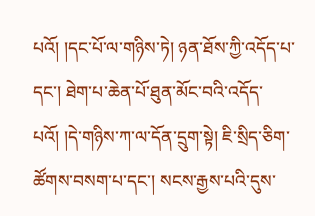པའོ། །དང་པོ་ལ་གཉིས་ཏེ། ཉན་ཐོས་ཀྱི་འདོད་པ་དང་། ཐེག་པ་ཆེན་པོ་ཐུན་མོང་བའི་འདོད་པའོ། །དེ་གཉིས་ཀ་ལ་དོན་དྲུག་སྟེ། ཇི་སྲིད་ཅིག་ཚོགས་བསག་པ་དང་། སངས་རྒྱས་པའི་དུས་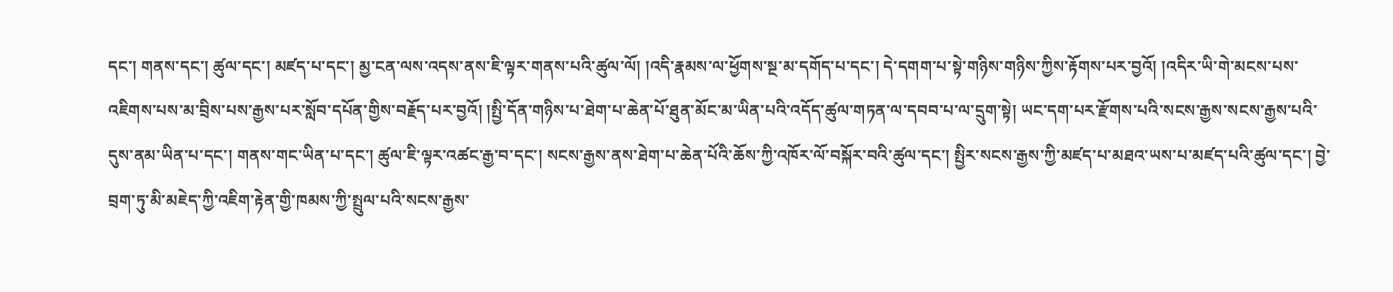དང་། གནས་དང་། ཚུལ་དང་། མཛད་པ་དང་། མྱ་ངན་ལས་འདས་ནས་ཇི་ལྟར་གནས་པའི་ཚུལ་ལོ། །འདི་རྣམས་ལ་ཕྱོགས་སྔ་མ་དགོད་པ་དང་། དེ་དགག་པ་སྟེ་གཉིས་གཉིས་ཀྱིས་རྟོགས་པར་བྱའོ། །འདིར་ཡི་གེ་མངས་པས་འཇིགས་པས་མ་བྲིས་པས་རྒྱས་པར་སློབ་དཔོན་གྱིས་བརྗོད་པར་བྱའོ། །སྤྱི་དོན་གཉིས་པ་ཐེག་པ་ཆེན་པོ་ཐུན་མོང་མ་ཡིན་པའི་འདོད་ཚུལ་གཏན་ལ་དབབ་པ་ལ་དྲུག་སྟེ། ཡང་དག་པར་རྫོགས་པའི་སངས་རྒྱས་སངས་རྒྱས་པའི་དུས་ནམ་ཡིན་པ་དང་། གནས་གང་ཡིན་པ་དང་། ཚུལ་ཇི་ལྟར་འཚང་རྒྱ་བ་དང་། སངས་རྒྱས་ནས་ཐེག་པ་ཆེན་པོའི་ཆོས་ཀྱི་འཁོར་ལོ་བསྐོར་བའི་ཚུལ་དང་། སྤྱིར་སངས་རྒྱས་ཀྱི་མཛད་པ་མཐའ་ཡས་པ་མཛད་པའི་ཚུལ་དང་། བྱེ་བྲག་ཏུ་མི་མཇེད་ཀྱི་འཇིག་རྟེན་གྱི་ཁམས་ཀྱི་སྤྲུལ་པའི་སངས་རྒྱས་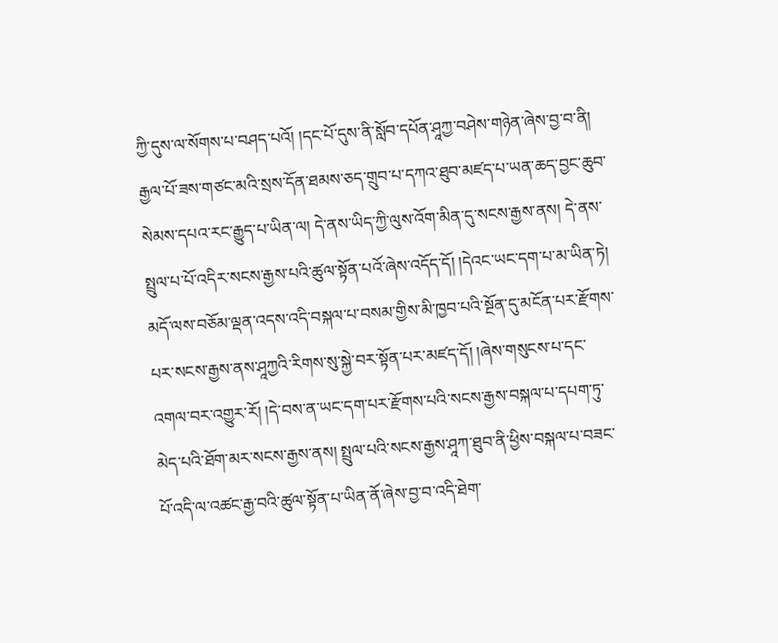ཀྱི་དུས་ལ་སོགས་པ་བཤད་པའོ། །དང་པོ་དུས་ནི་སློབ་དཔོན་ཤཱཀྱ་བཤེས་གཉེན་ཞེས་བྱ་བ་ནི། རྒྱལ་པོ་ཟས་གཙང་མའི་སྲས་དོན་ཐམས་ཅད་གྲུབ་པ་དཀའ་ཐུབ་མཛད་པ་ཡན་ཆད་བྱང་ཆུབ་སེམས་དཔའ་རང་རྒྱུད་པ་ཡིན་ལ། དེ་ནས་ཡིད་ཀྱི་ལུས་འོག་མིན་དུ་སངས་རྒྱས་ནས། དེ་ནས་སྤྲུལ་པ་པོ་འདིར་སངས་རྒྱས་པའི་ཚུལ་སྟོན་པའོ་ཞེས་འདོད་དོ། །དེའང་ཡང་དག་པ་མ་ཡིན་ཏེ། མདོ་ལས་བཅོམ་ལྡན་འདས་འདི་བསྐལ་པ་བསམ་གྱིས་མི་ཁྱབ་པའི་སྔོན་དུ་མངོན་པར་རྫོགས་པར་སངས་རྒྱས་ནས་ཤཱཀྱའི་རིགས་སུ་སྐྱེ་བར་སྟོན་པར་མཛད་དོ། །ཞེས་གསུངས་པ་དང་འགལ་བར་འགྱུར་རོ། །དེ་བས་ན་ཡང་དག་པར་རྫོགས་པའི་སངས་རྒྱས་བསྐལ་པ་དཔག་ཏུ་མེད་པའི་ཐོག་མར་སངས་རྒྱས་ནས། སྤྲུལ་པའི་སངས་རྒྱས་ཤཱཀ་ཐུབ་ནི་ཕྱིས་བསྐལ་པ་བཟང་པོ་འདི་ལ་འཚང་རྒྱ་བའི་ཚུལ་སྟོན་པ་ཡིན་ནོ་ཞེས་བྱ་བ་འདི་ཐེག་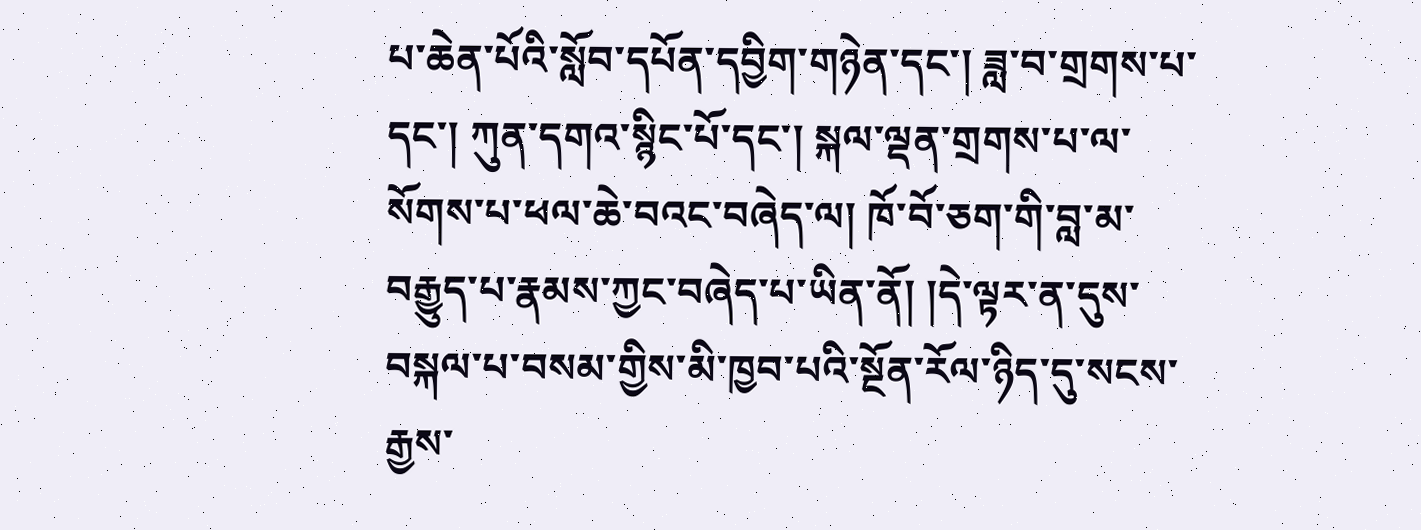པ་ཆེན་པོའི་སློབ་དཔོན་དབྱིག་གཉེན་དང་། ཟླ་བ་གྲགས་པ་དང་། ཀུན་དགའ་སྙིང་པོ་དང་། སྐལ་ལྡན་གྲགས་པ་ལ་སོགས་པ་ཕལ་ཆེ་བའང་བཞེད་ལ། ཁོ་བོ་ཅག་གི་བླ་མ་བརྒྱུད་པ་རྣམས་ཀྱང་བཞེད་པ་ཡིན་ནོ། །དེ་ལྟར་ན་དུས་བསྐལ་པ་བསམ་གྱིས་མི་ཁྱབ་པའི་སྔོན་རོལ་ཉིད་དུ་སངས་རྒྱས་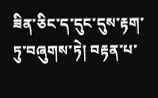ཟིན་ཅིང་ད་དུང་དུས་རྟག་ཏུ་བཞུགས་ཏེ། བརྟན་པ་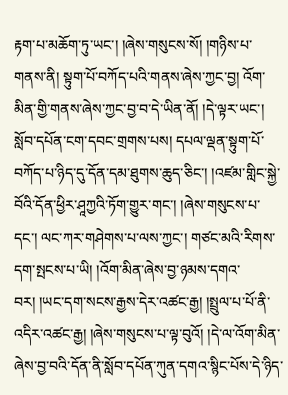རྟག་པ་མཆོག་ཏུ་ཡང་། །ཞེས་གསུངས་སོ། །གཉིས་པ་གནས་ནི། སྟུག་པོ་བཀོད་པའི་གནས་ཞེས་ཀྱང་བྱ། འོག་མིན་གྱི་གནས་ཞེས་ཀྱང་བྱ་བ་དེ་ཡིན་ནོ། །དེ་ལྟར་ཡང་། སློབ་དཔོན་ངག་དབང་གྲགས་པས། དཔལ་ལྡན་སྟུག་པོ་བཀོད་པ་ཉིད་དུ་དོན་དམ་ཐུགས་ཆུད་ཅིང་། །འཛམ་གླིང་སྐྱེ་བོའི་དོན་ཕྱིར་ཤཱཀྱའི་ཏོག་གྱུར་གང་། །ཞེས་གསུངས་པ་དང་། ལང་ཀར་གཤེགས་པ་ལས་ཀྱང་། གཙང་མའི་རིགས་དག་སྤངས་པ་ཡི། །འོག་མིན་ཞེས་བྱ་ཉམས་དགའ་བར། །ཡང་དག་སངས་རྒྱས་དེར་འཚང་རྒྱ། །སྤྲུལ་པ་པོ་ནི་འདིར་འཚང་རྒྱ། །ཞེས་གསུངས་པ་ལྟ་བུའོ། །དེ་ལ་འོག་མིན་ཞེས་བྱ་བའི་དོན་ནི་སློབ་དཔོན་ཀུན་དགའ་སྙིང་པོས་དེ་ཉིད་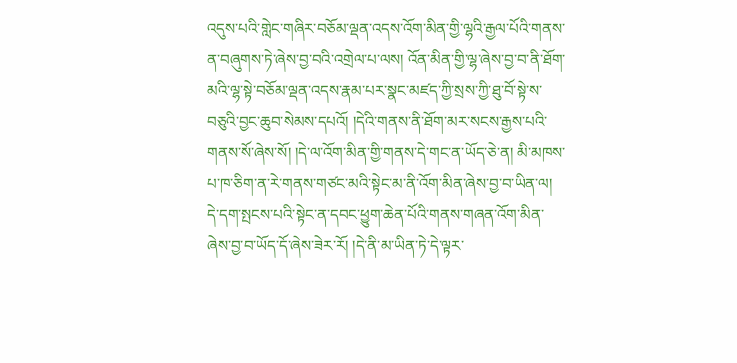འདུས་པའི་གླེང་གཞིར་བཅོམ་ལྡན་འདས་འོག་མིན་གྱི་ལྷའི་རྒྱལ་པོའི་གནས་ན་བཞུགས་ཏེ་ཞེས་བྱ་བའི་འགྲེལ་པ་ལས། འོན་མིན་གྱི་ལྷ་ཞེས་བྱ་བ་ནི་ཐོག་མའི་ལྷ་སྟེ་བཅོམ་ལྡན་འདས་རྣམ་པར་སྣང་མཛད་ཀྱི་སྲས་ཀྱི་ཐུ་བོ་སྟེ་ས་བཅུའི་བྱང་ཆུབ་སེམས་དཔའོ། །དེའི་གནས་ནི་ཐོག་མར་སངས་རྒྱས་པའི་གནས་སོ་ཞེས་སོ། །དེ་ལ་འོག་མིན་གྱི་གནས་དེ་གང་ན་ཡོད་ཅེ་ན། མི་མཁས་པ་ཁ་ཅིག་ན་རེ་གནས་གཙང་མའི་སྟེང་མ་ནི་འོག་མིན་ཞེས་བྱ་བ་ཡིན་ལ། དེ་དག་སྤངས་པའི་སྟེང་ན་དབང་ཕྱུག་ཆེན་པོའི་གནས་གཞན་འོག་མིན་ཞེས་བྱ་བ་ཡོད་དོ་ཞེས་ཟེར་རོ། །དེ་ནི་མ་ཡིན་ཏེ་དེ་ལྟར་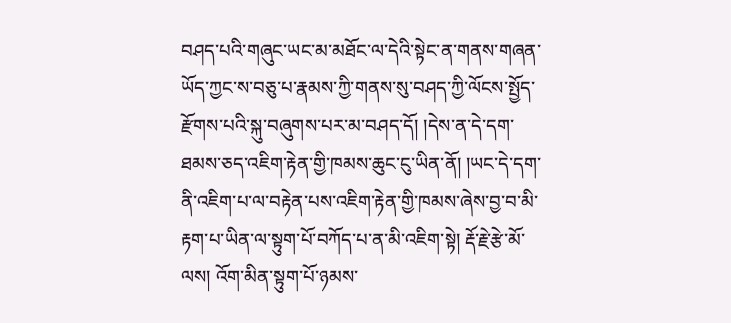བཤད་པའི་གཞུང་ཡང་མ་མཐོང་ལ་དེའི་སྟེང་ན་གནས་གཞན་ཡོད་ཀྱང་ས་བཅུ་པ་རྣམས་ཀྱི་གནས་སུ་བཤད་ཀྱི་ལོངས་སྤྱོད་རྫོགས་པའི་སྐུ་བཞུགས་པར་མ་བཤད་དོ། །དེས་ན་དེ་དག་ཐམས་ཅད་འཇིག་རྟེན་གྱི་ཁམས་ཆུང་ངུ་ཡིན་ནོ། །ཡང་དེ་དག་ནི་འཇིག་པ་ལ་བརྟེན་པས་འཇིག་རྟེན་གྱི་ཁམས་ཞེས་བྱ་བ་མི་རྟག་པ་ཡིན་ལ་སྟུག་པོ་བཀོད་པ་ན་མི་འཇིག་སྟེ། རྡོ་རྗེ་རྩེ་མོ་ལས། འོག་མིན་སྟུག་པོ་ཉམས་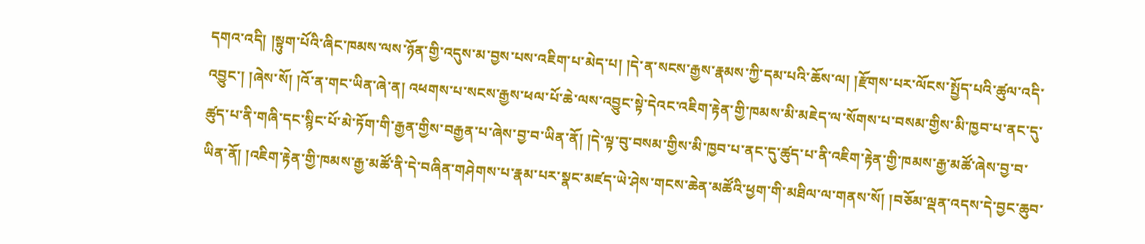དགའ་འདི། །སྟུག་པོའི་ཞིང་ཁམས་ལས་ཉོན་གྱི་འདུས་མ་བྱས་པས་འཇིག་པ་མེད་པ། །དེ་ན་སངས་རྒྱས་རྣམས་ཀྱི་དམ་པའི་ཆོས་ལ། །རྫོགས་པར་ལོངས་སྤྱོད་པའི་ཚུལ་འདི་འབྱུང་། །ཞེས་སོ། །འོ་ན་གང་ཡིན་ཞེ་ན། འཕགས་པ་སངས་རྒྱས་ཕལ་པོ་ཆེ་ལས་འབྱུང་སྟེ་དེའང་འཇིག་རྟེན་གྱི་ཁམས་མི་མཇེད་ལ་སོགས་པ་བསམ་གྱིས་མི་ཁྱབ་པ་ནང་དུ་ཚུད་པ་ནི་གཞི་དང་སྙིང་པོ་མེ་ཏོག་གི་རྒྱན་གྱིས་བརྒྱན་པ་ཞེས་བྱ་བ་ཡིན་ནོ། །དེ་ལྟ་བུ་བསམ་གྱིས་མི་ཁྱབ་པ་ནང་དུ་ཚུད་པ་ནི་འཇིག་རྟེན་གྱི་ཁམས་རྒྱ་མཚོ་ཞེས་བྱ་བ་ཡིན་ནོ། །འཇིག་རྟེན་གྱི་ཁམས་རྒྱ་མཚོ་ནི་དེ་བཞིན་གཤེགས་པ་རྣམ་པར་སྣང་མཛད་ཡེ་ཤེས་གངས་ཆེན་མཚོའི་ཕྱག་གི་མཐིལ་ལ་གནས་སོ། །བཅོམ་ལྡན་འདས་དེ་བྱང་ཆུབ་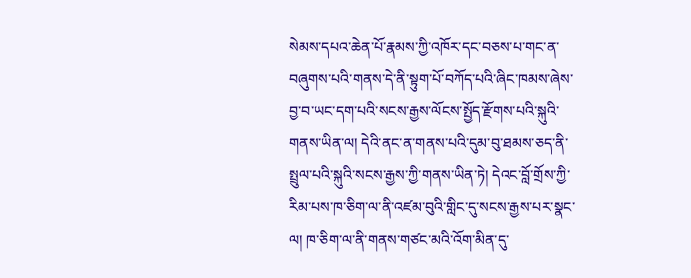སེམས་དཔའ་ཆེན་པོ་རྣམས་ཀྱི་འཁོར་དང་བཅས་པ་གང་ན་བཞུགས་པའི་གནས་དེ་ནི་སྟུག་པོ་བཀོད་པའི་ཞིང་ཁམས་ཞེས་བྱ་བ་ཡང་དག་པའི་སངས་རྒྱས་ལོངས་སྤྱོད་རྫོགས་པའི་སྐུའི་གནས་ཡིན་ལ། དེའི་ནང་ན་གནས་པའི་དུམ་བུ་ཐམས་ཅད་ནི་སྤྲུལ་པའི་སྐུའི་སངས་རྒྱས་ཀྱི་གནས་ཡིན་ཏེ། དེའང་བློ་གྲོས་ཀྱི་རིམ་པས་ཁ་ཅིག་ལ་ནི་འཛམ་བུའི་གླིང་དུ་སངས་རྒྱས་པར་སྣང་ལ། ཁ་ཅིག་ལ་ནི་གནས་གཙང་མའི་འོག་མིན་དུ་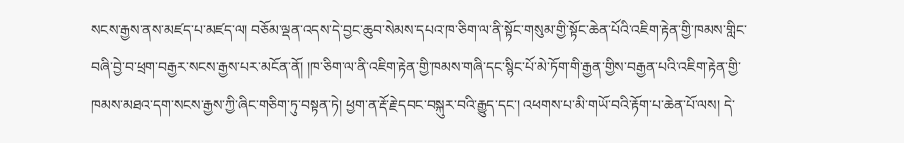སངས་རྒྱས་ནས་མཛད་པ་མཛད་ལ། བཅོམ་ལྡན་འདས་དེ་བྱང་ཆུབ་སེམས་དཔའ་ཁ་ཅིག་ལ་ནི་སྟོང་གསུམ་གྱི་སྟོང་ཆེན་པོའི་འཇིག་རྟེན་གྱི་ཁམས་གླིང་བཞི་བྱེ་བ་ཕྲག་བརྒྱར་སངས་རྒྱས་པར་མངོན་ནོ། །ཁ་ཅིག་ལ་ནི་འཇིག་རྟེན་གྱི་ཁམས་གཞི་དང་སྙིང་པོ་མེ་ཏོག་གི་རྒྱན་གྱིས་བརྒྱན་པའི་འཇིག་རྟེན་གྱི་ཁམས་མཐའ་དག་སངས་རྒྱས་ཀྱི་ཞིང་གཅིག་ཏུ་བསྟན་ཏེ། ཕྱག་ན་རྡོ་རྗེ་དབང་བསྐུར་བའི་རྒྱུད་དང་། འཕགས་པ་མི་གཡོ་བའི་རྟོག་པ་ཆེན་པོ་ལས། དེ་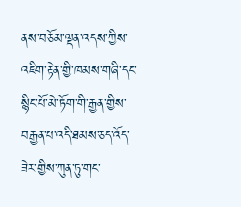ནས་བཅོམ་ལྡན་འདས་ཀྱིས་འཇིག་རྟེན་གྱི་ཁམས་གཞི་དང་སྙིང་པོ་མེ་ཏོག་གི་རྒྱན་གྱིས་བརྒྱན་པ་འདི་ཐམས་ཅད་འོད་ཟེར་གྱིས་ཀུན་ཏུ་གང་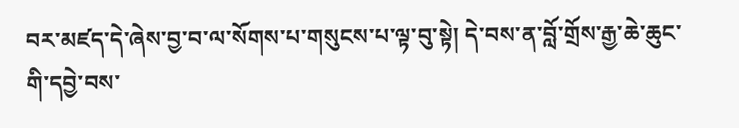བར་མཛད་དེ་ཞེས་བྱ་བ་ལ་སོགས་པ་གསུངས་པ་ལྟ་བུ་སྟེ། དེ་བས་ན་བློ་གྲོས་རྒྱ་ཆེ་ཆུང་གི་དབྱེ་བས་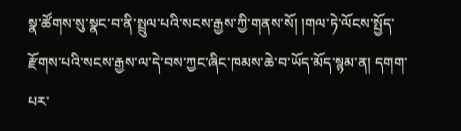སྣ་ཚོགས་སུ་སྣང་བ་ནི་སྤྲུལ་པའི་སངས་རྒྱས་ཀྱི་གནས་སོ། །གལ་ཏེ་ལོངས་སྤྱོད་རྫོགས་པའི་སངས་རྒྱས་ལ་དེ་བས་ཀྱང་ཞིང་ཁམས་ཆེ་བ་ཡོད་མོད་སྙམ་ན། དགག་པར་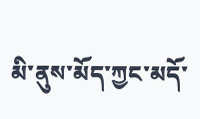མི་ནུས་མོད་ཀྱང་མདོ་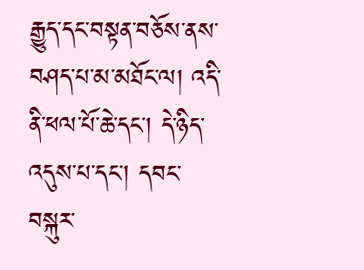རྒྱུད་དང་བསྟན་བཅོས་ནས་བཤད་པ་མ་མཐོང་ལ། འདི་ནི་ཕལ་པོ་ཆེ་དང་། དེ་ཉིད་འདུས་པ་དང་། དབང་བསྐུར་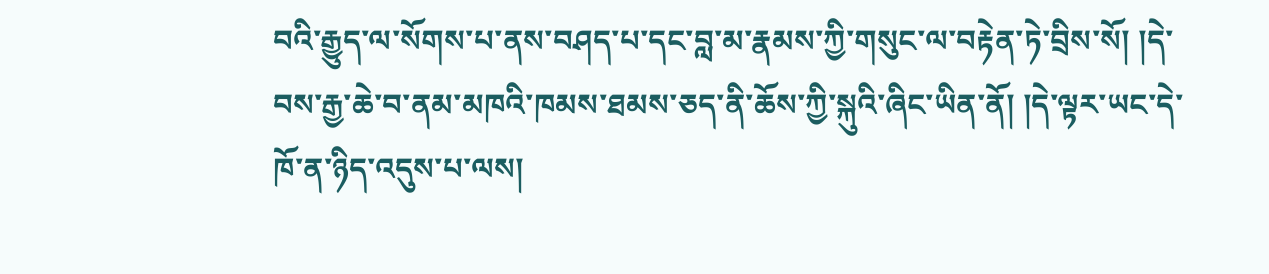བའི་རྒྱུད་ལ་སོགས་པ་ནས་བཤད་པ་དང་བླ་མ་རྣམས་ཀྱི་གསུང་ལ་བརྟེན་ཏེ་བྲིས་སོ། །དེ་བས་རྒྱ་ཆེ་བ་ནམ་མཁའི་ཁམས་ཐམས་ཅད་ནི་ཆོས་ཀྱི་སྐུའི་ཞིང་ཡིན་ནོ། །དེ་ལྟར་ཡང་དེ་ཁོ་ན་ཉིད་འདུས་པ་ལས།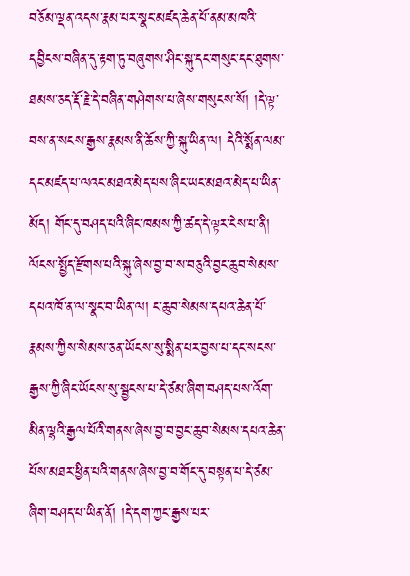བཅོམ་ལྡན་འདས་རྣམ་པར་སྣང་མཛད་ཆེན་པོ་ནམ་མཁའི་དབྱིངས་བཞིན་དུ་རྟག་ཏུ་བཞུགས་ཤིང་སྐུ་དང་གསུང་དང་ཐུགས་ཐམས་ཅད་རྡོ་རྗེ་དེ་བཞིན་གཤེགས་པ་ཞེས་གསུངས་སོ། །དེ་ལྟ་བས་ན་སངས་རྒྱས་རྣམས་ནི་ཆོས་ཀྱི་སྐུ་ཡིན་ལ། དེའི་སྨོན་ལམ་དང་མཛད་པ་ལའང་མཐའ་མེད་པས་ཞིང་ཡང་མཐའ་མེད་པ་ཡིན་མོད། གོང་དུ་བཤད་པའི་ཞིང་ཁམས་ཀྱི་ཚད་དེ་ལྟར་ངེས་པ་ནི། ལོངས་སྤྱོད་རྫོགས་པའི་སྐུ་ཞེས་བྱ་བ་ས་བཅུའི་བྱང་ཆུབ་སེམས་དཔའ་ཁོ་ན་ལ་སྣང་བ་ཡིན་ལ། ང་ཆུབ་སེམས་དཔའ་ཆེན་པོ་རྣམས་ཀྱིས་སེམས་ཅན་ཡོངས་སུ་སྨིན་པར་བྱས་པ་དང་སངས་རྒྱས་ཀྱི་ཞིང་ཡོངས་སུ་སྦྱངས་པ་དེ་ཙམ་ཞིག་བཤད་པས་འོག་མིན་ལྷའི་རྒྱལ་པོའི་གནས་ཞེས་བྱ་བ་བྱང་ཆུབ་སེམས་དཔའ་ཆེན་པོས་མཐར་ཕྱིན་པའི་གནས་ཞེས་བྱ་བ་གོང་དུ་བསྟན་པ་དེ་ཙམ་ཞིག་བཤད་པ་ཡིན་ནོ། །དེ་དག་ཀྱང་རྒྱས་པར་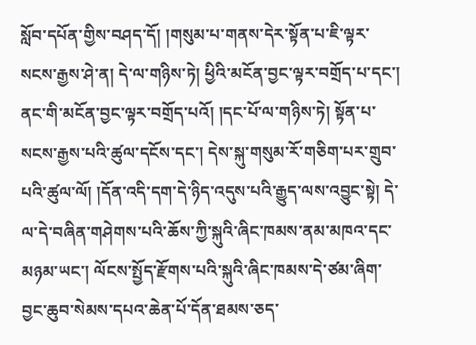སློབ་དཔོན་གྱིས་བཤད་དོ། །གསུམ་པ་གནས་དེར་སྟོན་པ་ཇི་ལྟར་སངས་རྒྱས་ཤེ་ན། དེ་ལ་གཉིས་ཏེ། ཕྱིའི་མངོན་བྱང་ལྟར་བགྲོད་པ་དང་། ནང་གི་མངོན་བྱང་ལྟར་བགྲོད་པའོ། །དང་པོ་ལ་གཉིས་ཏེ། སྟོན་པ་སངས་རྒྱས་པའི་ཚུལ་དངོས་དང་། དེས་སྐུ་གསུམ་རོ་གཅིག་པར་གྲུབ་པའི་ཚུལ་ལོ། །དོན་འདི་དག་དེ་ཉིད་འདུས་པའི་རྒྱུད་ལས་འབྱུང་སྟེ། དེ་ལ་དེ་བཞིན་གཤེགས་པའི་ཆོས་ཀྱི་སྐུའི་ཞིང་ཁམས་ནམ་མཁའ་དང་མཉམ་ཡང་། ལོངས་སྤྱོད་རྫོགས་པའི་སྐུའི་ཞིང་ཁམས་དེ་ཙམ་ཞིག་བྱང་ཆུབ་སེམས་དཔའ་ཆེན་པོ་དོན་ཐམས་ཅད་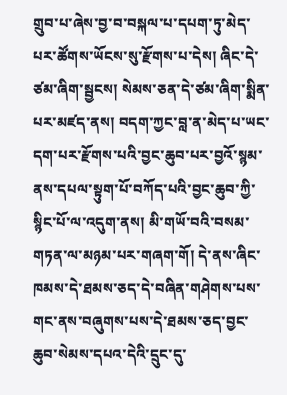གྲུབ་པ་ཞེས་བྱ་བ་བསྐལ་པ་དཔག་ཏུ་མེད་པར་ཚོགས་ཡོངས་སུ་རྫོགས་པ་དེས། ཞིང་དེ་ཙམ་ཞིག་སྦྱངས། སེམས་ཅན་དེ་ཙམ་ཞིག་སྨིན་པར་མཛད་ནས། བདག་ཀྱང་བླ་ན་མེད་པ་ཡང་དག་པར་རྫོགས་པའི་བྱང་ཆུབ་པར་བྱའོ་སྙམ་ནས་དཔལ་སྟུག་པོ་བཀོད་པའི་བྱང་ཆུབ་ཀྱི་སྙིང་པོ་ལ་འདུག་ནས། མི་གཡོ་བའི་བསམ་གཏན་ལ་མཉམ་པར་གཞག་གོ། དེ་ནས་ཞིང་ཁམས་དེ་ཐམས་ཅད་དེ་བཞིན་གཤེགས་པས་གང་ནས་བཞུགས་པས་དེ་ཐམས་ཅད་བྱང་ཆུབ་སེམས་དཔའ་དེའི་དྲུང་དུ་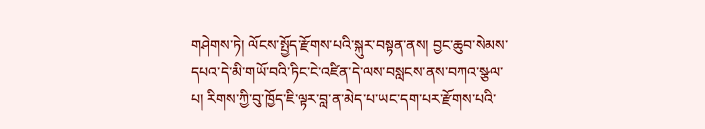གཤེགས་ཏེ། ལོངས་སྤྱོད་རྫོགས་པའི་སྐུར་བསྟན་ནས། བྱང་ཆུབ་སེམས་དཔའ་དེ་མི་གཡོ་བའི་ཏིང་ངེ་འཛིན་དེ་ལས་བསླངས་ནས་བཀའ་སྩལ་པ། རིགས་ཀྱི་བུ་ཁྱོད་ཇི་ལྟར་བླ་ན་མེད་པ་ཡང་དག་པར་རྫོགས་པའི་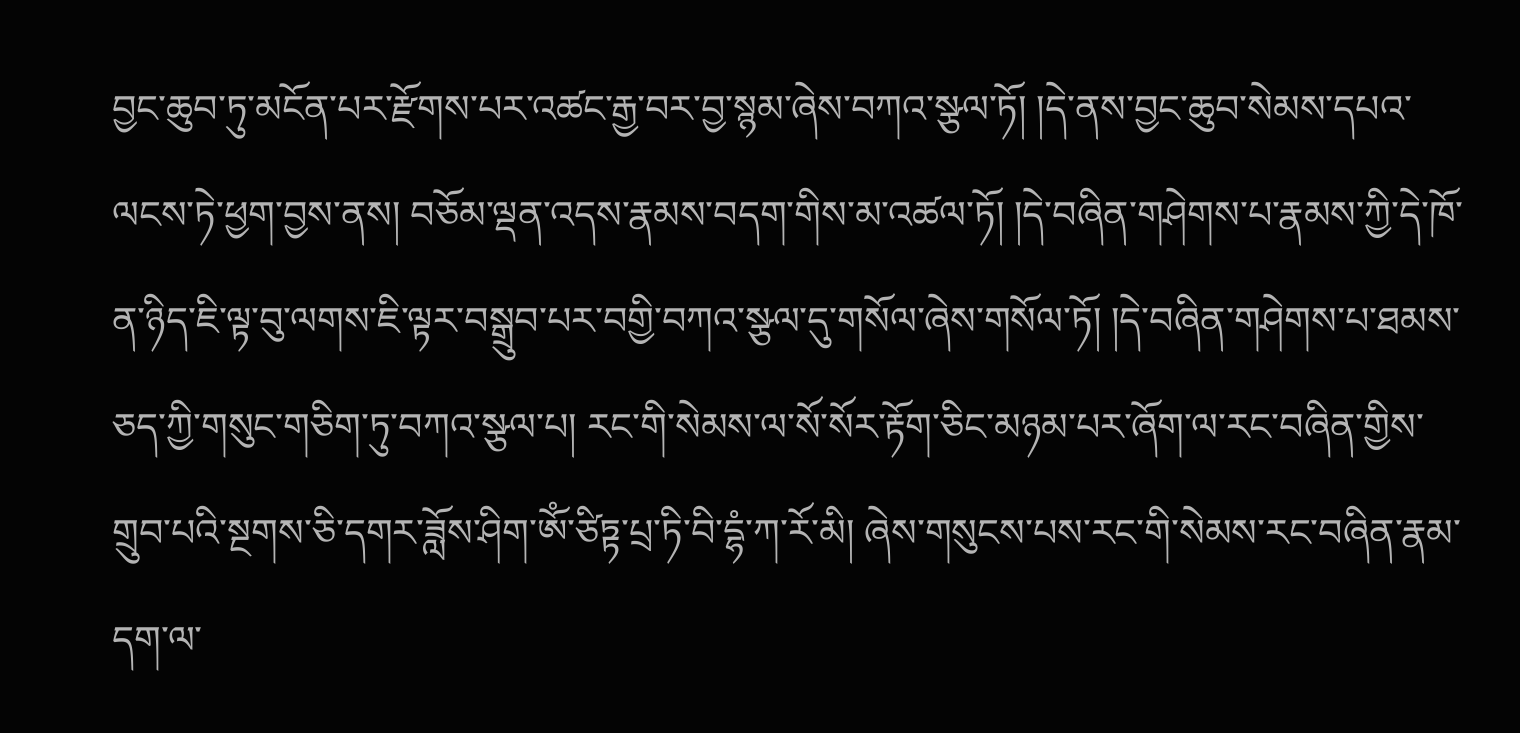བྱང་ཆུབ་ཏུ་མངོན་པར་རྫོགས་པར་འཚང་རྒྱ་བར་བྱ་སྙམ་ཞེས་བཀའ་སྩལ་ཏོ། །དེ་ནས་བྱང་ཆུབ་སེམས་དཔའ་ལངས་ཏེ་ཕྱག་བྱས་ནས། བཅོམ་ལྡན་འདས་རྣམས་བདག་གིས་མ་འཚལ་ཏོ། །དེ་བཞིན་གཤེགས་པ་རྣམས་ཀྱི་དེ་ཁོ་ན་ཉིད་ཇི་ལྟ་བུ་ལགས་ཇི་ལྟར་བསྒྲུབ་པར་བགྱི་བཀའ་སྩལ་དུ་གསོལ་ཞེས་གསོལ་ཏོ། །དེ་བཞིན་གཤེགས་པ་ཐམས་ཅད་ཀྱི་གསུང་གཅིག་ཏུ་བཀའ་སྩལ་པ། རང་གི་སེམས་ལ་སོ་སོར་རྟོག་ཅིང་མཉམ་པར་ཞོག་ལ་རང་བཞིན་གྱིས་གྲུབ་པའི་སྔགས་ཅི་དགར་ཟློས་ཤིག་ༀ་ཙིཏྟ་པྲ་ཏི་བི་དྷཾ་ཀ་རོ་མི། ཞེས་གསུངས་པས་རང་གི་སེམས་རང་བཞིན་རྣམ་དག་ལ་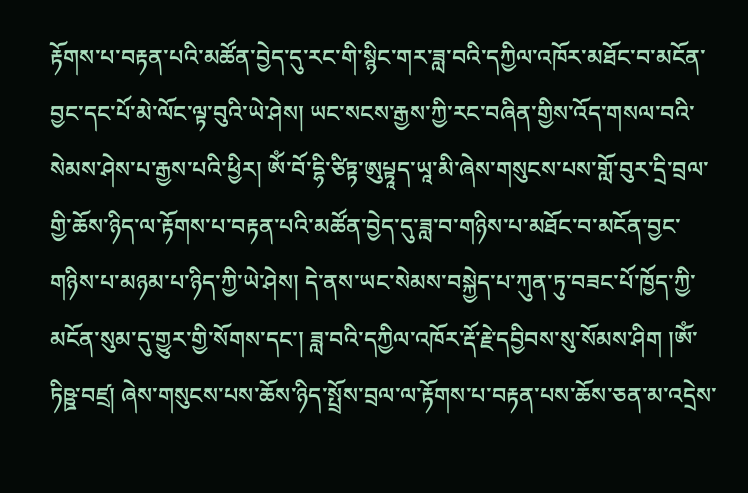རྟོགས་པ་བརྟན་པའི་མཚོན་བྱེད་དུ་རང་གི་སྙིང་གར་ཟླ་བའི་དཀྱིལ་འཁོར་མཐོང་བ་མངོན་བྱང་དང་པོ་མེ་ལོང་ལྟ་བུའི་ཡེ་ཤེས། ཡང་སངས་རྒྱས་ཀྱི་རང་བཞིན་གྱིས་འོད་གསལ་བའི་སེམས་ཤེས་པ་རྒྱས་པའི་ཕྱིར། ༀ་བོ་དྷི་ཙིཏྟ་ཨུཔྟཱད་ཡཱ་མི་ཞེས་གསུངས་པས་གློ་བུར་དྲི་བྲལ་གྱི་ཆོས་ཉིད་ལ་རྟོགས་པ་བརྟན་པའི་མཚོན་བྱེད་དུ་ཟླ་བ་གཉིས་པ་མཐོང་བ་མངོན་བྱང་གཉིས་པ་མཉམ་པ་ཉིད་ཀྱི་ཡེ་ཤེས། དེ་ནས་ཡང་སེམས་བསྐྱེད་པ་ཀུན་ཏུ་བཟང་པོ་ཁྱོད་ཀྱི་མངོན་སུམ་དུ་གྱུར་གྱི་སོགས་དང་། ཟླ་བའི་དཀྱིལ་འཁོར་རྡོ་རྗེ་དབྱིབས་སུ་སོམས་ཤིག །ༀ་ཏིཥྛ་བཛྲ། ཞེས་གསུངས་པས་ཆོས་ཉིད་སྤྲོས་བྲལ་ལ་རྟོགས་པ་བརྟན་པས་ཆོས་ཅན་མ་འདྲེས་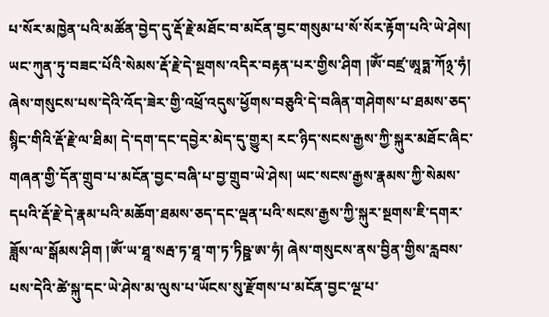པ་སོར་མཁྱེན་པའི་མཚོན་བྱེད་དུ་རྡོ་རྗེ་མཐོང་བ་མངོན་བྱང་གསུམ་པ་སོ་སོར་རྟོག་པའི་ཡེ་ཤེས། ཡང་ཀུན་ཏུ་བཟང་པོའི་སེམས་རྡོ་རྗེ་དེ་སྔགས་འདིར་བརྟན་པར་གྱིས་ཤིག །ༀ་བཛྲ་ཨཱཏྨ་ཀོ྅་ཧཾ། ཞེས་གསུངས་པས་དེའི་འོད་ཟེར་གྱི་འཕྲོ་འདུས་ཕྱོགས་བཅུའི་དེ་བཞིན་གཤེགས་པ་ཐམས་ཅད་སྙིང་གིའི་རྡོ་རྗེ་ལ་ཐིམ། དེ་དག་དང་དབྱེར་མེད་དུ་གྱུར། རང་ཉིད་སངས་རྒྱས་ཀྱི་སྐུར་མཐོང་ཞིང་གཞན་གྱི་དོན་གྲུབ་པ་མངོན་བྱང་བཞི་པ་བྱ་གྲུབ་ཡེ་ཤེས། ཡང་སངས་རྒྱས་རྣམས་ཀྱི་སེམས་དཔའི་རྡོ་རྗེ་དེ་རྣམ་པའི་མཆོག་ཐམས་ཅད་དང་ལྡན་པའི་སངས་རྒྱས་ཀྱི་སྐུར་སྔགས་ཇི་དགར་ཟློས་ལ་སྒོམས་ཤིག །ༀ་ཡ་ཐཱ་སརྦ་ཏ་ཐཱ་ག་ཏ་ཏིཥྛ་ཨ་ཧཾ། ཞེས་གསུངས་ནས་བྱིན་གྱིས་རླབས་པས་དེའི་ཚེ་སྐུ་དང་ཡེ་ཤེས་མ་ལུས་པ་ཡོངས་སུ་རྫོགས་པ་མངོན་བྱང་ལྔ་པ་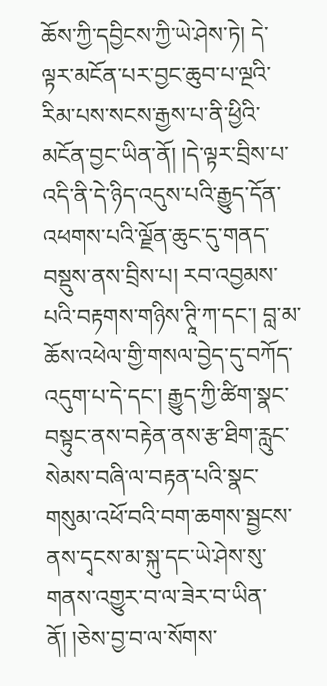ཆོས་ཀྱི་དབྱིངས་ཀྱི་ཡེ་ཤེས་ཏེ། དེ་ལྟར་མངོན་པར་བྱང་ཆུབ་པ་ལྔའི་རིམ་པས་སངས་རྒྱས་པ་ནི་ཕྱིའི་མངོན་བྱང་ཡིན་ནོ། །དེ་ལྟར་བྲིས་པ་འདི་ནི་དེ་ཉིད་འདུས་པའི་རྒྱུད་དོན་འཕགས་པའི་ལྗོན་ཆུང་དུ་གནད་བསྡུས་ནས་བྲིས་པ། རབ་འབྱམས་པའི་བརྟགས་གཉིས་ཊཱི་ཀ་དང་། བླ་མ་ཆོས་འཕེལ་གྱི་གསལ་བྱེད་དུ་བཀོད་འདུག་པ་དེ་དང་། རྒྱུད་ཀྱི་ཚིག་སྣང་བསྟུང་ནས་བརྟེན་ནས་རྩ་ཐིག་རླུང་སེམས་བཞི་ལ་བརྟན་པའི་སྣང་གསུམ་འཕོ་བའི་བག་ཆགས་སྦྱངས་ནས་དྭངས་མ་སྐུ་དང་ཡེ་ཤེས་སུ་གནས་འགྱུར་བ་ལ་ཟེར་བ་ཡིན་ནོ། །ཅེས་བྱ་བ་ལ་སོགས་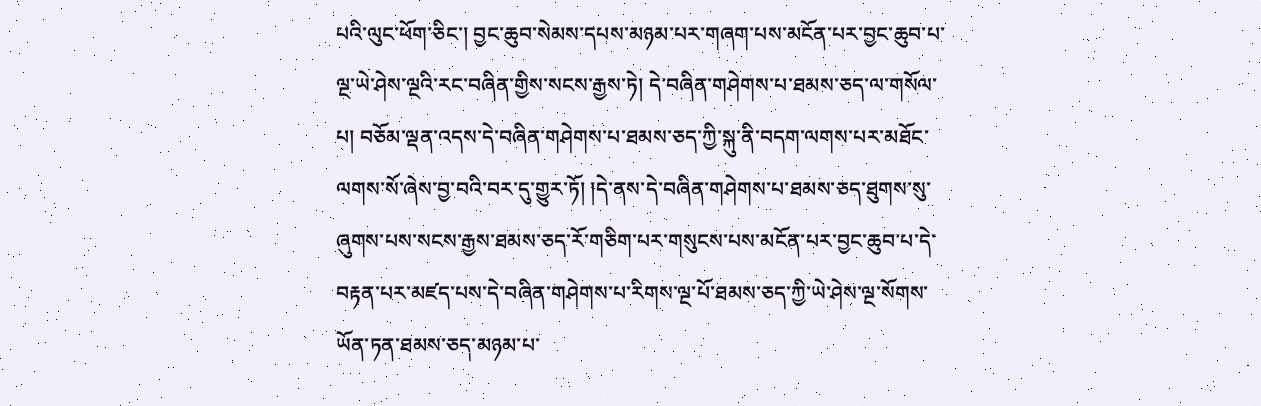པའི་ལུང་ཕོག་ཅིང་། བྱང་ཆུབ་སེམས་དཔས་མཉམ་པར་གཞག་པས་མངོན་པར་བྱང་ཆུབ་པ་ལྔ་ཡེ་ཤེས་ལྔའི་རང་བཞིན་གྱིས་སངས་རྒྱས་ཏེ། དེ་བཞིན་གཤེགས་པ་ཐམས་ཅད་ལ་གསོལ་པ། བཅོམ་ལྡན་འདས་དེ་བཞིན་གཤེགས་པ་ཐམས་ཅད་ཀྱི་སྐུ་ནི་བདག་ལགས་པར་མཐོང་ལགས་སོ་ཞེས་བྱ་བའི་བར་དུ་གྱུར་ཏོ། །དེ་ནས་དེ་བཞིན་གཤེགས་པ་ཐམས་ཅད་ཐུགས་སུ་ཞུགས་པས་སངས་རྒྱས་ཐམས་ཅད་རོ་གཅིག་པར་གསུངས་པས་མངོན་པར་བྱང་ཆུབ་པ་དེ་བརྟན་པར་མཛད་པས་དེ་བཞིན་གཤེགས་པ་རིགས་ལྔ་པོ་ཐམས་ཅད་ཀྱི་ཡེ་ཤེས་ལྔ་སོགས་ཡོན་ཏན་ཐམས་ཅད་མཉམ་པ་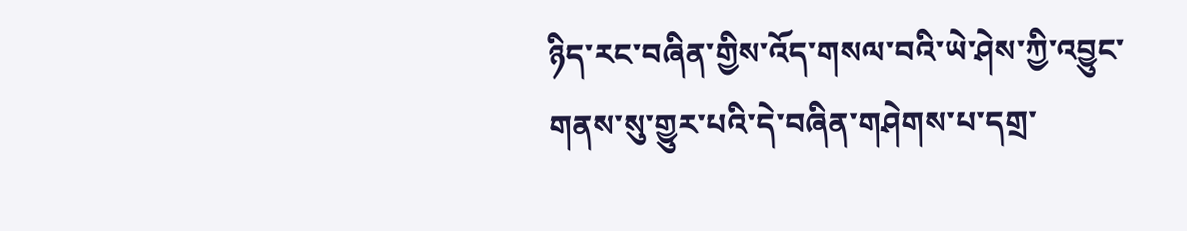ཉིད་རང་བཞིན་གྱིས་འོད་གསལ་བའི་ཡེ་ཤེས་ཀྱི་འབྱུང་གནས་སུ་གྱུར་པའི་དེ་བཞིན་གཤེགས་པ་དགྲ་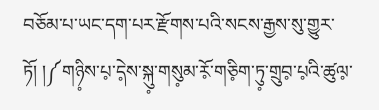བཅོམ་པ་ཡང་དག་པར་རྫོགས་པའི་སངས་རྒྱས་སུ་གྱུར་ཏོ། །༼གཉི༷ས་པ༷་དེ༷ས་སྐུ༷་གསུ༷མ་རོ༷་གཅི༷ག་ཏུ༷་གྲུབ༷་པ༷འི་ཚུལ༷་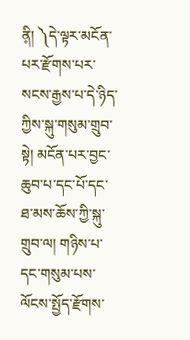ནི༷། ༽དེ་ལྟར་མངོན་པར་རྫོགས་པར་སངས་རྒྱས་པ་དེ་ཉིད་ཀྱིས་སྐུ་གསུམ་གྲུབ་སྟེ། མངོན་པར་བྱང་ཆུབ་པ་དང་པོ་དང་ཐ་མས་ཆོས་ཀྱི་སྐུ་གྲུབ་ལ། གཉིས་པ་དང་གསུམ་པས་ལོངས་སྤྱོད་རྫོགས་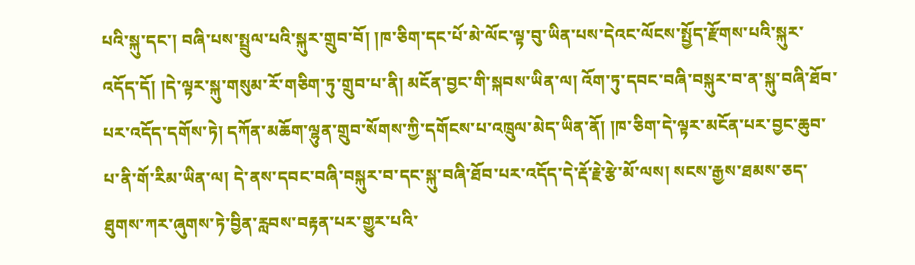པའི་སྐུ་དང་། བཞི་པས་སྤྲུལ་པའི་སྐུར་གྲུབ་བོ། །ཁ་ཅིག་དང་པོ་མེ་ལོང་ལྟ་བུ་ཡིན་པས་དེའང་ལོངས་སྤྱོད་རྫོགས་པའི་སྐུར་འདོད་དོ། །དེ་ལྟར་སྐུ་གསུམ་རོ་གཅིག་ཏུ་གྲུབ་པ་ནི། མངོན་བྱང་གི་སྐབས་ཡིན་ལ། འོག་ཏུ་དབང་བཞི་བསྐུར་བ་ན་སྐུ་བཞི་ཐོབ་པར་འདོད་དགོས་ཏེ། དཀོན་མཆོག་ལྷུན་གྲུབ་སོགས་ཀྱི་དགོངས་པ་འཁྲུལ་མེད་ཡིན་ནོ། །ཁ་ཅིག་དེ་ལྟར་མངོན་པར་བྱང་ཆུབ་པ་ནི་གོ་རིམ་ཡིན་ལ། དེ་ནས་དབང་བཞི་བསྐུར་བ་དང་སྐུ་བཞི་ཐོབ་པར་འདོད་དེ་རྡོ་རྗེ་རྩེ་མོ་ལས། སངས་རྒྱས་ཐམས་ཅད་ཐུགས་ཀར་ཞུགས་ཏེ་བྱིན་རླབས་བརྟན་པར་གྱུར་པའི་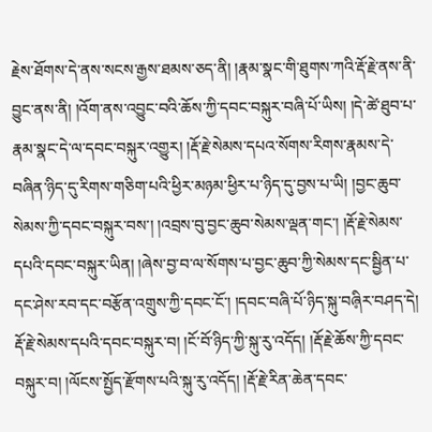རྗེས་ཐོགས་དེ་ནས་སངས་རྒྱས་ཐམས་ཅད་ནི། །རྣམ་སྣང་གི་ཐུགས་ཀའི་རྡོ་རྗེ་ནས་ནི་བྱུང་ནས་ནི། །འོག་ནས་འབྱུང་བའི་ཆོས་ཀྱི་དབང་བསྐུར་བཞི་པོ་ཡིས། །དེ་ཚེ་ཐུབ་པ་རྣམ་སྣང་དེ་ལ་དབང་བསྐུར་འགྱུར། །རྡོ་རྗེ་སེམས་དཔའ་སོགས་རིགས་རྣམས་དེ་བཞིན་ཉིད་དུ་རིགས་གཅིག་པའི་ཕྱིར་མཉམ་ཕྱིར་པ་ཉིད་དུ་བྱས་པ་ཡི། །བྱང་ཆུབ་སེམས་ཀྱི་དབང་བསྐུར་བས་། །འབྲས་བུ་བྱང་ཆུབ་སེམས་ལྡན་གང་། །རྡོ་རྗེ་སེམས་དཔའི་དབང་བསྐུར་ཡིན། །ཞེས་བྱ་བ་ལ་སོགས་པ་བྱང་ཆུབ་ཀྱི་སེམས་དང་སྦྱིན་པ་དང་ཤེས་རབ་དང་བརྩོན་འགྲུས་ཀྱི་དབང་ངོ་། །དབང་བཞི་པོ་ཉིད་སྐུ་བཞི༷ར་བཤད་དེ། རྡོ་རྗེ་སེམས་དཔའི་དབང་བསྐུར་བ། །ངོ་བོ་ཉིད་ཀྱི་སྐུ་རུ་འདོད། །རྡོ་རྗེ་ཆོས་ཀྱི་དབང་བསྐུར་བ། །ལོངས་སྤྱོད་རྫོགས་པའི་སྐུ་རུ་འདོད། །རྡོ་རྗེ་རིན་ཆེན་དབང་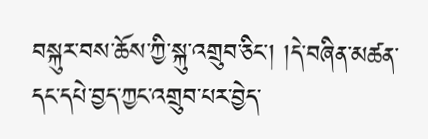བསྐུར་བས་ཆོས་ཀྱི་སྐུ་འགྲུབ་ཅིང་། །དེ་བཞིན་མཚན་དང་དཔེ་བྱད་ཀྱང་འགྲུབ་པར་བྱེད་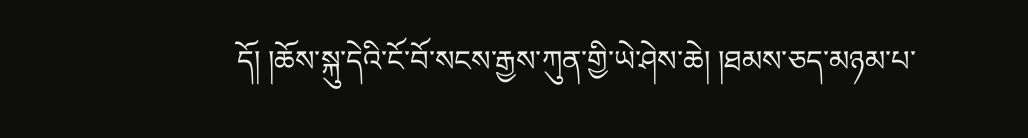དོ། །ཆོས་སྐུ་དེའི་ངོ་བོ་སངས་རྒྱས་ཀུན་གྱི་ཡེ་ཤེས་ཆེ། །ཐམས་ཅད་མཉམ་པ་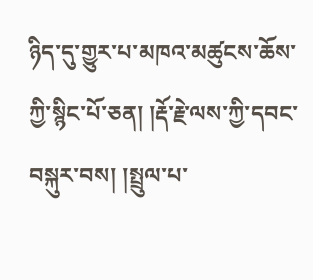ཉིད་དུ་གྱུར་པ་མཁའ་མཚུངས་ཆོས་ཀྱི་སྙིང་པོ་ཅན། །རྡོ་རྗེ་ལས་ཀྱི་དབང་བསྐུར་བས། །སྤྲུལ་པ་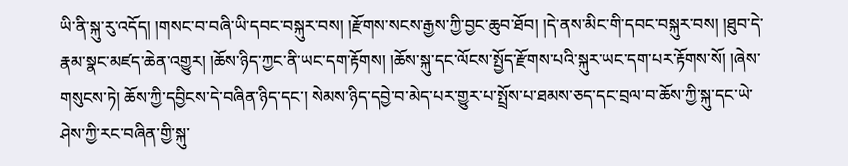ཡི་ནི་སྐུ་རུ་འདོད། །གསང་བ་བཞི་ཡི་དབང་བསྐུར་བས། །རྫོགས་སངས་རྒྱས་ཀྱི་བྱང་ཆུབ་ཐོབ། །དེ་ནས་མིང་གི་དབང་བསྐུར་བས། །ཐུབ་དེ་རྣམ་སྣང་མཛད་ཆེན་འགྱུར། །ཆོས་ཉིད་ཀྱང་ནི་ཡང་དག་རྟོགས། །ཆོས་སྐུ་དང་ལོངས་སྤྱོད་རྫོགས་པའི་སྐུར་ཡང་དག་པར་རྟོགས་སོ། །ཞེས་གསུངས་ཏེ། ཆོས་ཀྱི་དབྱིངས་དེ་བཞིན་ཉིད་དང་། སེམས་ཉིད་དབྱེ་བ་མེད་པར་གྱུར་པ་སྤྲོས་པ་ཐམས་ཅད་དང་བྲལ་བ་ཆོས་ཀྱི་སྐུ་དང་ཡེ་ཤེས་ཀྱི་རང་བཞིན་གྱི་སྐུ་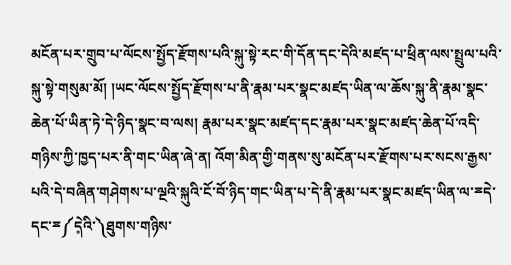མངོན་པར་གྲུབ་པ་ལོངས་སྤྱོད་རྫོགས་པའི་སྐུ་སྟེ་རང་གི་དོན་དང་དེའི་མཛད་པ་ཕྲིན་ལས་སྤྲུལ་པའི་སྐུ་སྟེ་གསུམ་མོ། །ཡང་ལོངས་སྤྱོད་རྫོགས་པ་ནི་རྣམ་པར་སྣང་མཛད་ཡིན་ལ་ཆོས་སྐུ་ནི་རྣམ་སྣང་ཆེན་པོ་ཡིན་ཏེ་དེ་ཉིད་སྣང་བ་ལས། རྣམ་པར་སྣང་མཛད་དང་རྣམ་པར་སྣང་མཛད་ཆེན་པོ་འདི་གཉིས་ཀྱི་ཁྱད་པར་ནི་གང་ཡིན་ཞེ་ན། འོག་མིན་གྱི་གནས་སུ་མངོན་པར་རྫོགས་པར་སངས་རྒྱས་པའི་དེ་བཞིན་གཤེགས་པ་ལྔའི་སྐུའི་ངོ་བོ་ཉིད་གང་ཡིན་པ་དེ་ནི་རྣམ་པར་སྣང་མཛད་ཡིན་ལ་ྈདེ་དང་ྈ༼དེ༷འི་༽ཐུགས་གཉིས་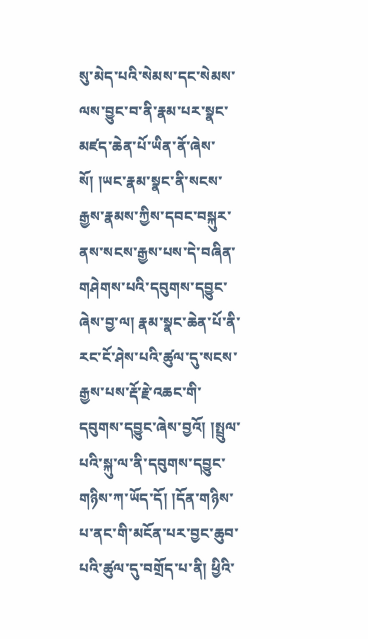སུ་མེད་པའི་སེམས་དང་སེམས་ལས་བྱུང་བ་ནི་རྣམ་པར་སྣང་མཛད་ཆེན་པོ་ཡིན་ནོ་ཞེས་སོ། །ཡང་རྣམ་སྣང་ནི་སངས་རྒྱས་རྣམས་ཀྱིས་དབང་བསྐུར་ནས་སངས་རྒྱས་པས་དེ་བཞིན་གཤེགས་པའི་དབུགས་དབྱུང་ཞེས་བྱ་ལ། རྣམ་སྣང་ཆེན་པོ་ནི་རང་ངོ་ཤེས་པའི་ཚུལ་དུ་སངས་རྒྱས་པས་རྡོ་རྗེ་འཆང་གི་དབུགས་དབྱུང་ཞེས་བྱའོ། །སྤྲུལ་པའི་སྐུ་ལ་ནི་དབུགས་དབྱུང་གཉིས་ཀ་ཡོད་དོ། །དོན་གཉིས་པ་ནང་གི་མངོན་པར་བྱང་ཆུབ་པའི་ཚུལ་དུ་བགྲོད་པ་ནི། ཕྱིའི་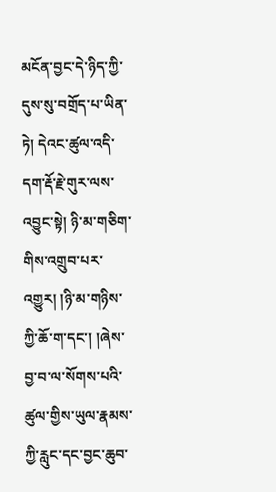མངོན་བྱང་དེ་ཉིད་ཀྱི་དུས་སུ་བགྲོད་པ་ཡིན་ཏེ། དེའང་ཚུལ་འདི་དག་རྡོ་རྗེ་གུར་ལས་འབྱུང་སྟེ། ཉི་མ་གཅིག་གིས་འགྲུབ་པར་འགྱུར། །ཉི་མ་གཉིས་ཀྱི་ཆོ་ག་དང་། །ཞེས་བྱ་བ་ལ་སོགས་པའི་ཚུལ་གྱིས་ཡུལ་རྣམས་ཀྱི་རླུང་དང་བྱང་ཆུབ་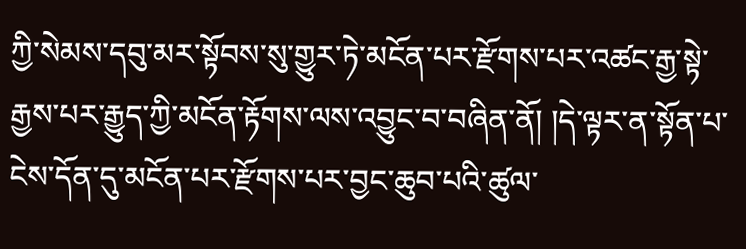ཀྱི་སེམས་དབུ་མར་སྟོབས་སུ་གྱུར་ཏེ་མངོན་པར་རྫོགས་པར་འཚང་རྒྱ་སྟེ་རྒྱས་པར་རྒྱུད་ཀྱི་མངོན་རྟོགས་ལས་འབྱུང་བ་བཞིན་ནོ། །དེ་ལྟར་ན་སྟོན་པ་ངེས་དོན་དུ་མངོན་པར་རྫོགས་པར་བྱང་ཆུབ་པའི་ཚུལ་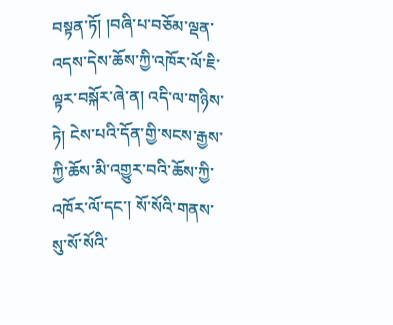བསྟན་ཏོ། །བཞི་པ་བཅོམ་ལྡན་འདས་དེས་ཆོས་ཀྱི་འཁོར་ལོ་ཇི་ལྟར་བསྐོར་ཞེ་ན། འདི་ལ་གཉིས་ཏེ། ངེས་པའི་དོན་གྱི་སངས་རྒྱས་ཀྱི་ཆོས་མི་འགྱུར་བའི་ཆོས་ཀྱི་འཁོར་ལོ་དང་། སོ་སོའི་གནས་སུ་སོ་སོའི་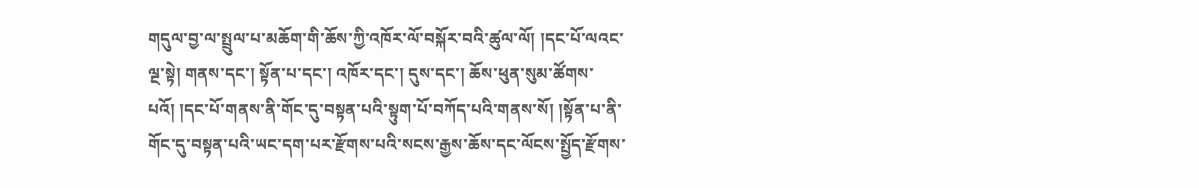གདུལ་བྱ་ལ་སྤྲུལ་པ་མཆོག་གི་ཆོས་ཀྱི་འཁོར་ལོ་བསྐོར་བའི་ཚུལ་ལོ། །དང་པོ་ལའང་ལྔ་སྟེ། གནས་དང་། སྟོན་པ་དང་། འཁོར་དང་། དུས་དང་། ཆོས་ཕུན་སུམ་ཚོགས་པའོ། །དང་པོ་གནས་ནི་གོང་དུ་བསྟན་པའི་སྟུག་པོ་བཀོད་པའི་གནས་སོ། །སྟོན་པ་ནི་གོང་དུ་བསྟན་པའི་ཡང་དག་པར་རྫོགས་པའི་སངས་རྒྱས་ཆོས་དང་ལོངས་སྤྱོད་རྫོགས་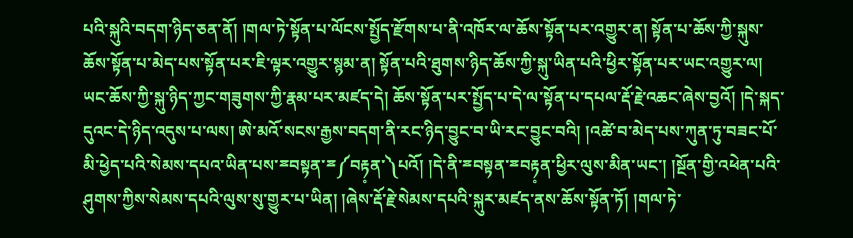པའི་སྐུའི་བདག་ཉིད་ཅན་ནོ། །གལ་ཏེ་སྟོན་པ་ལོངས་སྤྱོད་རྫོགས་པ་ནི་འཁོར་ལ་ཆོས་སྟོན་པར་འགྱུར་ན། སྟོན་པ་ཆོས་ཀྱི་སྐུས་ཆོས་སྟོན་པ་མེད་པས་སྟོན་པར་ཇི་ལྟར་འགྱུར་སྙམ་ན། སྟོན་པའི་ཐུགས་ཉིད་ཆོས་ཀྱི་སྐུ་ཡིན་པའི་ཕྱིར་སྟོན་པར་ཡང་འགྱུར་ལ། ཡང་ཆོས་ཀྱི་སྐུ་ཉིད་ཀྱང་གཟུགས་ཀྱི་རྣམ་པར་མཛད་དེ། ཆོས་སྟོན་པར་སྤྱོད་པ་དེ་ལ་སྟོན་པ་དཔལ་རྡོ་རྗེ་འཆང་ཞེས་བྱའོ། །དེ་སྐད་དུའང་དེ་ཉིད་འདུས་པ་ལས། ཨེ་མའོ་སངས་རྒྱས་བདག་ནི་རང་ཉིད་བྱུང་བ་ཡི་རང་བྱུང་བའི། །འཚེ་བ་མེད་པས་ཀུན་ཏུ་བཟང་པོ་མི་ཕྱེད་པའི་སེམས་དཔའ་ཡིན་པས་ྈབསྟན་ྈ༼བརྟ༷ན་༽པའོ། །དེ་ནི་ྈབསྟན་ྈབརྟ༷ན་ཕྱིར་ལུས་མིན་ཡང་། །སྔོན་གྱི་འཕེན་པའི་ཤུགས་ཀྱིས་སེམས་དཔའི་ལུས་སུ་གྱུར་པ་ཡིན། །ཞེས་རྡོ་རྗེ་སེམས་དཔའི་སྐུར་མཛད་ནས་ཆོས་སྟོན་ཏོ། །གལ་ཏེ་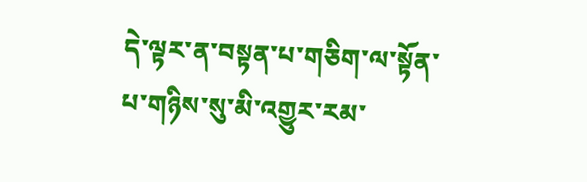དེ་ལྟར་ན་བསྟན་པ་གཅིག་ལ་སྟོན་པ་གཉིས་སུ་མི་འགྱུར་རམ་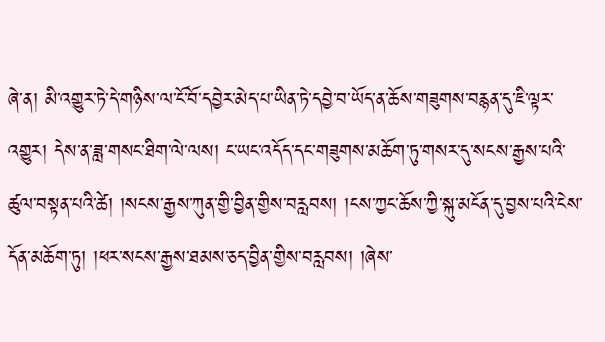ཞེ་ན། མི་འགྱུར་ཏེ་དེ་གཉིས་ལ་ངོ་བོ་དབྱེར་མེད་པ་ཡིན་ཏེ་དབྱེ་བ་ཡོད་ན་ཆོས་གཟུགས་བརྙན་དུ་ཇི་ལྟར་འགྱུར། དེས་ན་ཟླ་གསང་ཐིག་ལེ་ལས། ང་ཡང་འདོད་དང་གཟུགས་མཆོག་ཏུ་གསར་དུ་སངས་རྒྱས་པའི་ཚུལ་བསྟན་པའི་ཚེ། །སངས་རྒྱས་ཀུན་གྱི་བྱིན་གྱིས་བརླབས། །ངས་ཀྱང་ཆོས་ཀྱི་སྐུ་མངོན་དུ་བྱས་པའི་ངེས་དོན་མཆོག་ཏུ། །ཕར་སངས་རྒྱས་ཐམས་ཅད་བྱིན་གྱིས་བརླབས། །ཞེས་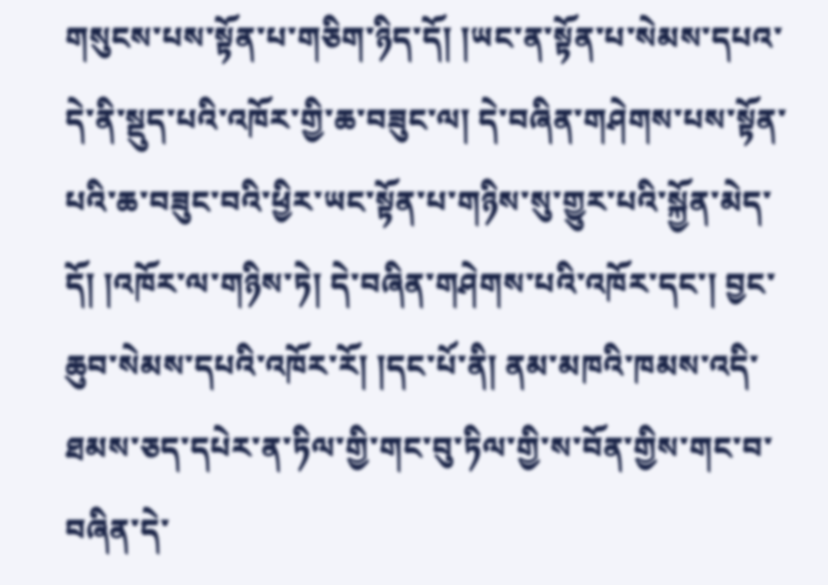གསུངས་པས་སྟོན་པ་གཅིག་ཉིད་དོ། །ཡང་ན་སྟོན་པ་སེམས་དཔའ་དེ་ནི་སྡུད་པའི་འཁོར་གྱི་ཆ་བཟུང་ལ། དེ་བཞིན་གཤེགས་པས་སྟོན་པའི་ཆ་བཟུང་བའི་ཕྱིར་ཡང་སྟོན་པ་གཉིས་སུ་གྱུར་པའི་སྐྱོན་མེད་དོ། །འཁོར་ལ་གཉིས་ཏེ། དེ་བཞིན་གཤེགས་པའི་འཁོར་དང་། བྱང་ཆུབ་སེམས་དཔའི་འཁོར་རོ། །དང་པོ་ནི། ནམ་མཁའི་ཁམས་འདི་ཐམས་ཅད་དཔེར་ན་ཏིལ་གྱི་གང་བུ་ཏིལ་གྱི་ས་བོན་གྱིས་གང་བ་བཞིན་དེ་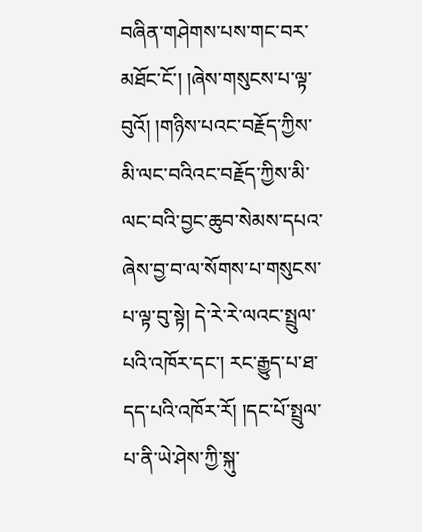བཞིན་གཤེགས་པས་གང་བར་མཐོང་ངོ་། །ཞེས་གསུངས་པ་ལྟ་བུའོ། །གཉིས་པའང་བརྗོད་ཀྱིས་མི་ལང་བའིའང་བརྗོད་ཀྱིས་མི་ལང་བའི་བྱང་ཆུབ་སེམས་དཔའ་ཞེས་བྱ་བ་ལ་སོགས་པ་གསུངས་པ་ལྟ་བུ་སྟེ། དེ་རེ་རེ་ལའང་སྤྲུལ་པའི་འཁོར་དང་། རང་རྒྱུད་པ་ཐ་དད་པའི་འཁོར་རོ། །དང་པོ་སྤྲུལ་པ་ནི་ཡེ་ཤེས་ཀྱི་སྐུ་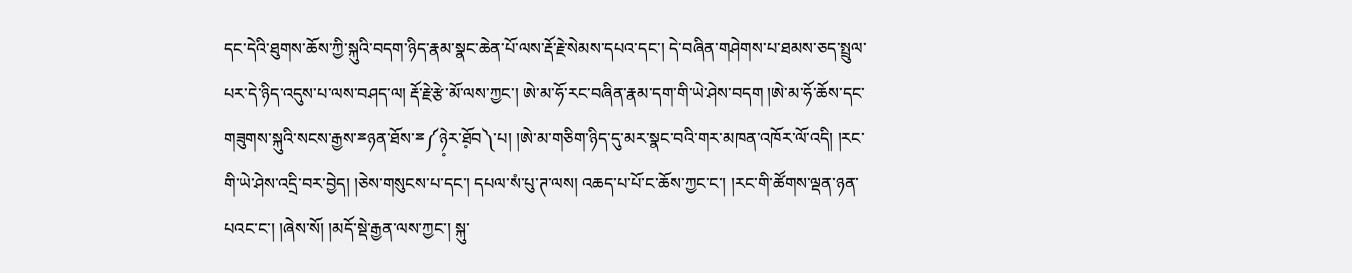དང་དེའི་ཐུགས་ཆོས་ཀྱི་སྐུའི་བདག་ཉིད་རྣམ་སྣང་ཆེན་པོ་ལས་རྡོ་རྗེ་སེམས་དཔའ་དང་། དེ་བཞིན་གཤེགས་པ་ཐམས་ཅད་སྤྲུལ་པར་དེ་ཉིད་འདུས་པ་ལས་བཤད་ལ། རྡོ་རྗེ་རྩེ་མོ་ལས་ཀྱང་། ཨེ་མ་ཧོ་རང་བཞིན་རྣམ་དག་གི་ཡེ་ཤེས་བདག །ཨེ་མ་ཧོ་ཆོས་དང་གཟུགས་སྐུའི་སངས་རྒྱས་ྈཉན་ཐོས་ྈ༼ཉེ༷ར་ཐོ༷བ༽་པ། །ཨེ་མ་གཅིག་ཉིད་དུ་མར་སྣང་བའི་གར་མཁན་འཁོར་ལོ་འདི། །རང་གི་ཡེ་ཤེས་འདྲི་བར་བྱེད། །ཅེས་གསུངས་པ་དང་། དཔལ་སཾ་པུ་ཊ་ལས། འཆད་པ་པོ་ང་ཆོས་ཀྱང་ང་། །རང་གི་ཚོགས་ལྡན་ཉན་པའང་ང་། །ཞེས་སོ། །མདོ་སྡེ་རྒྱན་ལས་ཀྱང་། སྐུ་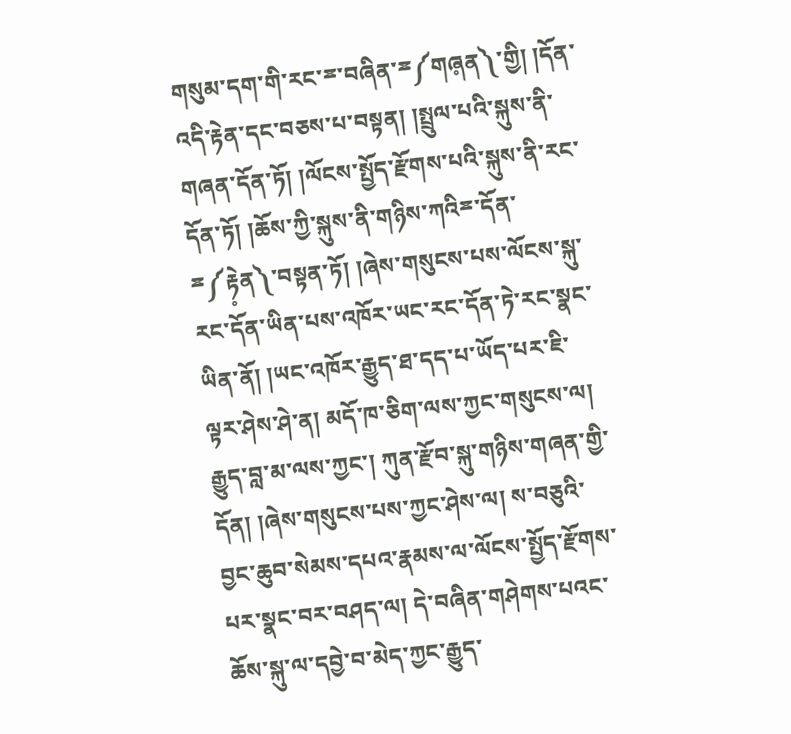གསུམ་དག་གི་རང་ྈ་བཞིན་ྈ༼གཞ༷ན༽་གྱི། །དོན་འདི་རྟེན་དང་བཅས་པ་བསྟན། །སྤྲུལ་པའི་སྐུས་ནི་གཞན་དོན་ཏོ། །ལོངས་སྤྱོད་རྫོགས་པའི་སྐུས་ནི་རང་དོན་ཏོ། །ཆོས་ཀྱི་སྐུས་ནི་གཉིས་ཀའིྈ་དོན་ྈ༼རྟེ༷ན༽་བསྟན་ཏོ། །ཞེས་གསུངས་པས་ལོངས་སྐུ་རང་དོན་ཡིན་པས་འཁོར་ཡང་རང་དོན་ཏེ་རང་སྣང་ཡིན་ནོ། །ཡང་འཁོར་རྒྱུད་ཐ་དད་པ་ཡོད་པར་ཇི་ལྟར་ཤེས་ཤེ་ན། མདོ་ཁ་ཅིག་ལས་ཀྱང་གསུངས་ལ། རྒྱུད་བླ་མ་ལས་ཀྱང་། ཀུན་རྫོབ་སྐུ་གཉིས་གཞན་གྱི་དོན། །ཞེས་གསུངས་པས་ཀྱང་ཤེས་ལ། ས་བཅུའི་བྱང་ཆུབ་སེམས་དཔའ་རྣམས་ལ་ལོངས་སྤྱོད་རྫོགས་པར་སྣང་བར་བཤད་ལ། དེ་བཞིན་གཤེགས་པའང་ཆོས་སྐུ་ལ་དབྱེ་བ་མེད་ཀྱང་རྒྱུད་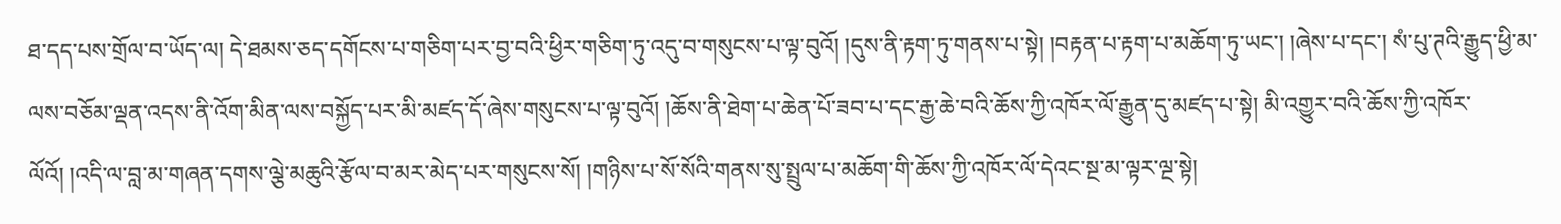ཐ་དད་པས་གྲོལ་བ་ཡོད་ལ། དེ་ཐམས་ཅད་དགོངས་པ་གཅིག་པར་བྱ་བའི་ཕྱིར་གཅིག་ཏུ་འདུ་བ་གསུངས་པ་ལྟ་བུའོ། །དུས་ནི་རྟག་ཏུ་གནས་པ་སྟེ། །བརྟན་པ་རྟག་པ་མཆོག་ཏུ་ཡང་། །ཞེས་པ་དང་། སཾ་པུ་ཊའི་རྒྱུད་ཕྱི་མ་ལས་བཅོམ་ལྡན་འདས་ནི་འོག་མིན་ལས་བསྐྱོད་པར་མི་མཛད་དོ་ཞེས་གསུངས་པ་ལྟ་བུའོ། །ཆོས་ནི་ཐེག་པ་ཆེན་པོ་ཟབ་པ་དང་རྒྱ་ཆེ་བའི་ཆོས་ཀྱི་འཁོར་ལོ་རྒྱུན་དུ་མཛད་པ་སྟེ། མི་འགྱུར་བའི་ཆོས་ཀྱི་འཁོར་ལོའོ། །འདི་ལ་བླ་མ་གཞན་དགས་ལྕེ་མཆུའི་རྩོལ་བ་མར་མེད་པར་གསུངས་སོ། །གཉིས་པ་སོ་སོའི་གནས་སུ་སྤྲུལ་པ་མཆོག་གི་ཆོས་ཀྱི་འཁོར་ལོ་དེའང་སྔ་མ་ལྟར་ལྔ་སྟེ།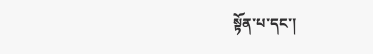སྟོན་པ་དང་།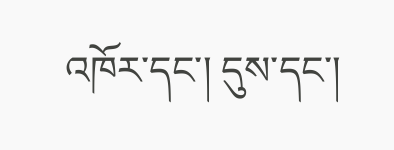འཁོར་དང་། དུས་དང་།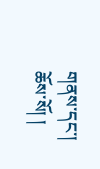གནས་དང་། ཆོས་སོ། །